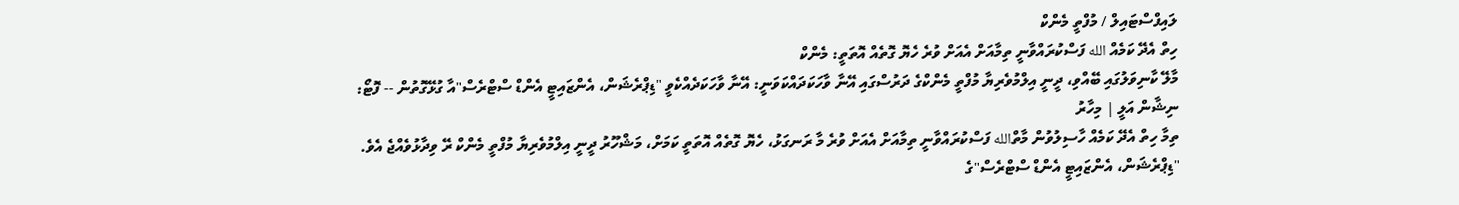ލައިފްސްޓައިލް / މުފްތީ މެންކް
ހިތް އެދޭ ކަމެއް الله ފަސްކުރައްވާނީ ތިމާއަށް އެއަށް ވުރެ ހެޔޮ ގޮތެއް އޮތަތީ: މެންކް
މާލޭ ކާނިވަލުގައި ބޭއްވި، ދީނީ އިލްމުވެރިޔާ މުފްތީ މެންކްގެ ދަރުސްގައި އޭނާ ވާހަކަދައްކަވަނީ: އޭނާ ވާހަކަދެއްކެވީ "ޑިޕްރެޝަން، އެންޒައިޓީ އެންޑް ސްޓްރެސް"އާ ގުޅޭގޮތުން -- ފޮޓޯ: ނިޝާން އަލީ | މިހާރު
ތިމާ ހިތް އެދޭ ކަމެއް ހާސިލުވުން މާތްالله ފަސްކުރައްވާނީ ތިމާއަށް އެއަށް ވުރެ މާ ރަނގަޅު، ހެޔޮ ގޮތެއް އޮތަތީ ކަމަށް، މަޝްހޫރު ދީނީ އިލްމުވެރިޔާ މުފްތީ މެންކް ރޭ ވިދާޅުވެއްޖެ އެވެ.
"ޑިޕްރެޝަން، އެންޒައިޓީ އެންޑް ސްޓްރެސް"ގެ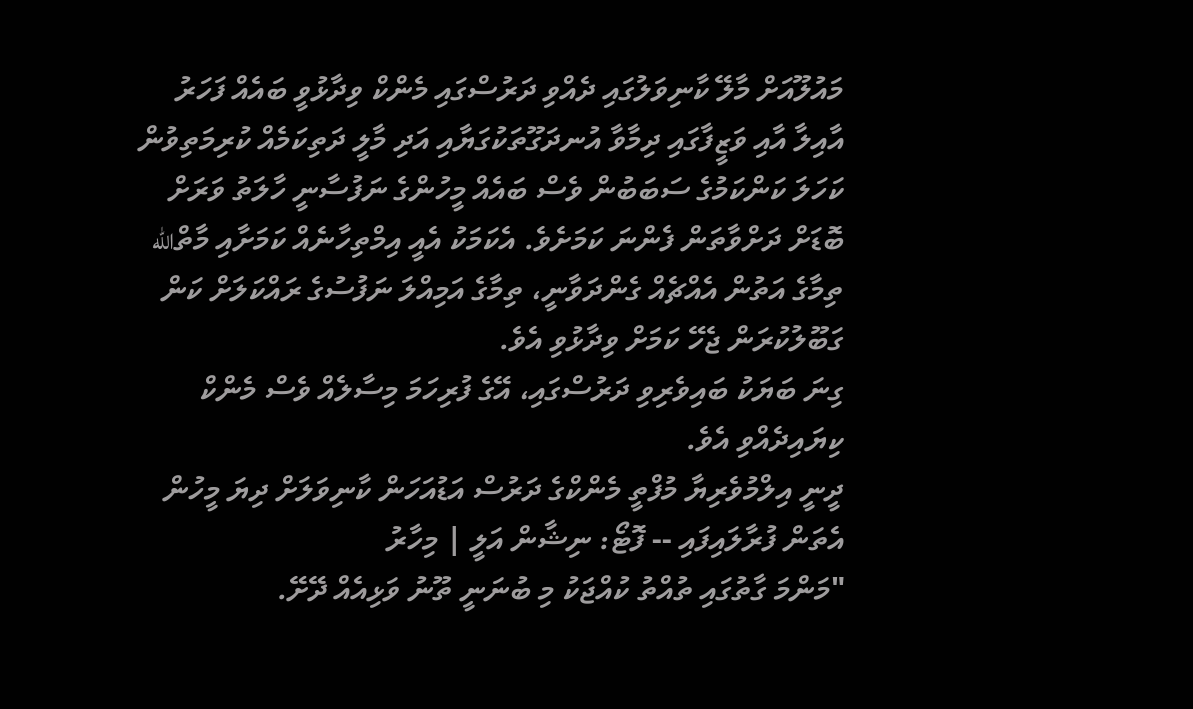މައުލޫއަށް މާލޭ ކާނިވަލުގައި ދެއްވި ދަރުސްގައި މެންކް ވިދާޅުވީ ބައެއް ފަހަރު އާއިލާ އާއި ވަޒީފާގައި ދިމާވާ އުނދަގޫތަކުގަޔާއި އަދި މާލީ ދަތިކަމެއް ކުރިމަތިވުން ކަހަލަ ކަންކަމުގެ ސަބަބުން ވެސް ބައެއް މީހުންގެ ނަފުސާނީ ހާލަތު ވަރަށް ބޮޑަށް ދަށްވާތަން ފެންނަ ކަމަށެވެ. އެކަމަކު އެއީ އިމްތިހާނެއް ކަމަށާއި މާތްالله ތިމާގެ އަތުން އެއްޗެއް ގެންދަވާނީ، ތިމާގެ އަމިއްލަ ނަފުސުގެ ރައްކަލަށް ކަން ގަބޫލުކުރަން ޖެހޭ ކަމަށް ވިދާޅުވި އެވެ.
ގިނަ ބަޔަކު ބައިވެރިވި ދަރުސްގައި، އޭގެ ފުރިހަމަ މިސާލެއް ވެސް މެންކް ކިޔައިދެއްވި އެވެ.
ދީނީ އިލްމުވެރިޔާ މުފްތީ މެންކްގެ ދަރުސް އަޑުއަހަން ކާނިވަލަށް ދިޔަ މީހުން އެތަން ފުރާލައިފައި -- ފޮޓޯ: ނިޝާން އަލީ | މިހާރު
"މަންމަ ގާތުގައި ތުއްތު ކުއްޖަކު މި ބުނަނީ ތޫނު ވަޅިއެއް ދޭށޭ.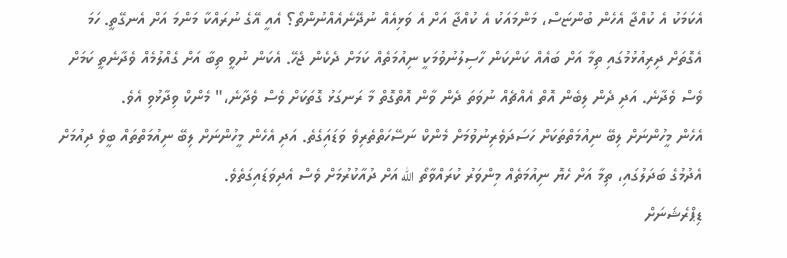އެކަމަކު އެ ކުއްޖާ އެހެން ބުންޏަސް، މަންމައަކު އެ ކުއްޖާ އަށް އެ ވަޅިއެއް ނުދޭނެއެއްނުންތޯ؟ އެއީ އޭގެ ނުރައްކާ މަންމަ އަށް އެނގޭތީ. ހަމަ އެގޮތަށް ދިރިއުޅުމުގައި ތިމާ އަށް ބައެއް ކަންކަން ހާސިލުނުވުމަކީ ނިއުމަތެއް ކަމަށް ދެކެން ޖެހޭ. އެކަން ނުވީ ތިބާ އަށް ގެއްލުމެއް ވެދާނެތީ ކަމަށް ވެސް ވެދާނެ. އަދި ދެން ލިބެން އޮތް އެއްޗެއް ނުވަތަ ދެން ވާން އޮތްގޮތް މާ ރަނގަޅު ގޮތަކަށް ވެސް ވެދާނެ،" މެންކް ވިދާޅުވި އެވެ.
އެހެން މީހުންނަށް ލިބޭ ނިއުމަތްތަކަށް ހަސަދަވެރިނުވުމަށް މެންކް ނަސޭހަތްތެރިވެ ވަޑައިަގެތެ. އަދި އެހެން މީހުންނަށް ލިބޭ ނިއުމަތްތައް ބީވެ ދިއުމަށް އެދުމުގެ ބަދަލުގައި، ތިމާ އަށް ހެޔޮ ނިއުމަތެއް މިންވަރު ކުރައްވާތޯ الله އަށް ދުއާކުރުމަށް ވެސް އެދިވަޑައިގަތެވެ.
ޑިޕްރެޝަނަށް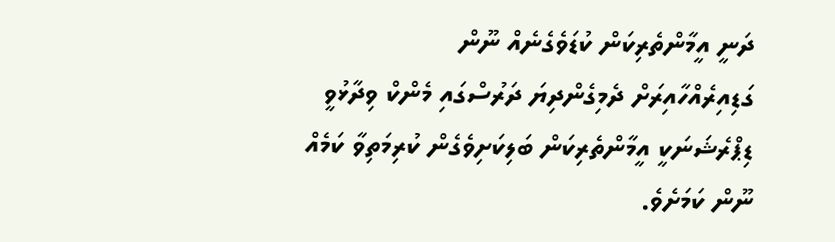ދަނީ އީމާންތެރިކަން ކުޑަވެގެނެއް ނޫން
ގަޑިއިރެއްހާއިރަށް ދެމިގެންދިޔަ ދަރުސްގައި މެންކް ވިދާޅުވީ ޑިޕްރެޝަނަކީ އީމާންތެރިކަން ބަލިކަށިވެގެން ކުރިމަތިވާ ކަމެއް ނޫން ކަމަށެވެ.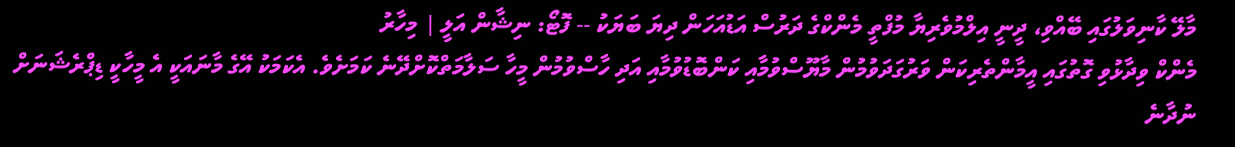މާލޭ ކާނިވަލުގައި ބޭއްވި، ދީނީ އިލްމުވެރިޔާ މުފްތީ މެންކްގެ ދަރުސް އަޑުއަހަން ދިޔަ ބަޔަކު -- ފޮޓޯ: ނިޝާން އަލީ | މިހާރު
މެންކް ވިދާޅުވި ގޮތުގައި އީމާންތެރިކަން ވަރުގަދަވުމުން މާޔޫސްވުމާއި ކަންބޮޑުވުމާއި އަދި ހާސްވުމުން މީހާ ސަލާމަތްކޮށްދޭނެ ކަމަށެވެ. އެކަމަކު އޭގެ މާނައަކީ އެ މީހާކީ ޑިޕްރެޝަނަށް ނުދާނެ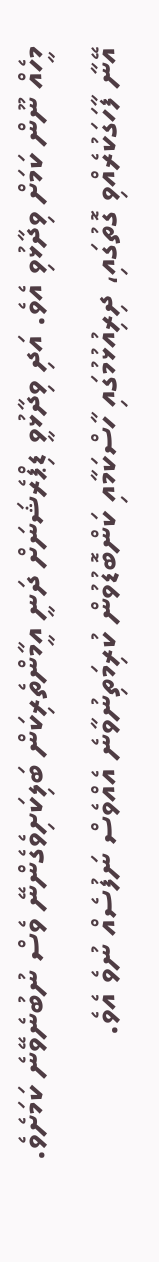މީހެއް ނޫން ކަމަށް ވިދާޅުވި އެވެ. އަދި ވިދާޅުވީ ޑިޕްރެޝަނަށް ދަނީ އީމާންތެރިކަން ބަލިކަށިވެގެންނޭ ވެސް ނުބުނެވޭނެ ކަމަށެވެ. އޭނާ ފާހަގަކުރެއްވި ގޮތުގައި، ދިރިއުޅުމުގައި ހާސްކަމާއި ކަންބޮޑުވުން ކުރިމަތިނުވާނެ އެއްވެސް ނަފުސެއް ނުވެ އެވެ.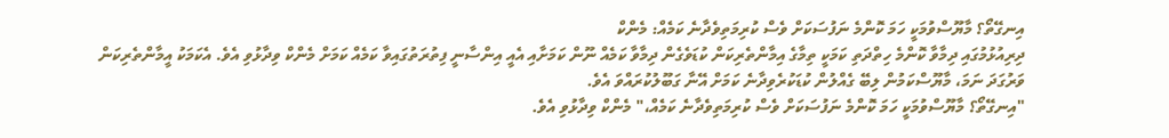އިނގޭތޯ؟ މާޔޫސްވުމަކީ ހަމަ ކޮންމެ ނަފުސަކަށް ވެސް ކުރިމަތިވެދާނެ ކަމެއް: މެންކް
ދިރިއުޅުމުގައި ދިމާވާ ކޮންމެ ހިތްދަތި ކަމަކީ ތިމާގެ އިމާންތެރިކަން ކުޑަވެގެން ދިމާވާ ކަމެއް ނޫން ކަމަށާއި އެއީ އިންސާނީ ފިތުރަތުގައިވާ ކަމެއް ކަމަށް މެންކް ވިދާޅުވި އެވެ. އެކަމަކު އީމާންތެރިކަން ވަރުގަދަ ނަމަ، މާޔޫސްކަމުން ލިބޭ ގެއްލުން ކުޑަކުރެވިދާނެ ކަމަށް އޭނާ ގަބޫލުކުރައްވަ އެވެ.
"އިނގޭތޯ؟ މާޔޫސްވުމަކީ ހަމަ ކޮންމެ ނަފުސަކަށް ވެސް ކުރިމަތިވެދާނެ ކަމެއް،" މެންކް ވިދާޅުވި އެވެ.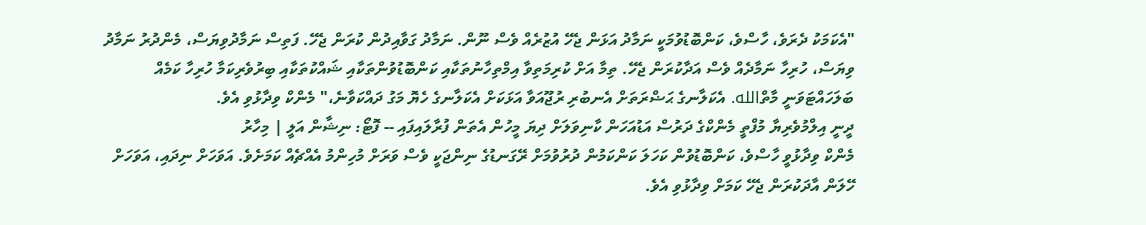"އެކަމަކު ދެރަވެ، ހާސްވެ، ކަންބޮޑުވުމަކީ ނަމާދު އަޅަން ޖެހޭ އުޒުރެއް ވެސް ނޫން. ނަމާދު ގަވާއިދުން ކުރަން ޖެހޭ. ފަތިސް ނަމާދުވިޔަސް، މެންދުރު ނަމާދު ވިޔަސް، ހުރިހާ ނަމާދެއް ވެސް އަދާކުރަން ޖެހޭ. ތިމާ އަށް ކުރިމަތިވާ އިމްތިހާނުތަކާއި ކަންބޮޑުވުންތަކާއި ޝައްކުތަކާއި ބިރުވެރިކަމާ ހުރިހާ ކަމެއް ބަލަހައްޓަވަނީ މާތްالله. އެކަލާނގެ ޙަޟްރަތަށް އެނބުރި ރުޖޫއަވާ އަޅަކަށް އެކަލާނގެ ހެޔޮ މަގު ދައްކަވާނެ،" މެންކް ވިދާޅުވި އެވެ.
ދީނީ އިލްމުވެރިޔާ މުފްތީ މެންކްގެ ދަރުސް އަޑުއަހަން ކާނިވަލަށް ދިޔަ މީހުން އެތަން ފުރާލައިފައި -- ފޮޓޯ: ނިޝާން އަލީ | މިހާރު
މެންކް ވިދާޅުވީ ހާސްވެ، ކަންބޮޑުވުން ކަހަލަ ކަންކަމުން ދުރުވުމަށް ރޭގަނޑުގެ ނިންޖަކީ ވެސް ވަރަށް މުހިންމު އެއްޗެއް ކަމަށެވެ. އަވަހަށް ނިދައި، އަވަހަށް ހޭލަން އާދަކުރަން ޖެހޭ ކަމަށް ވިދާޅުވި އެވެ.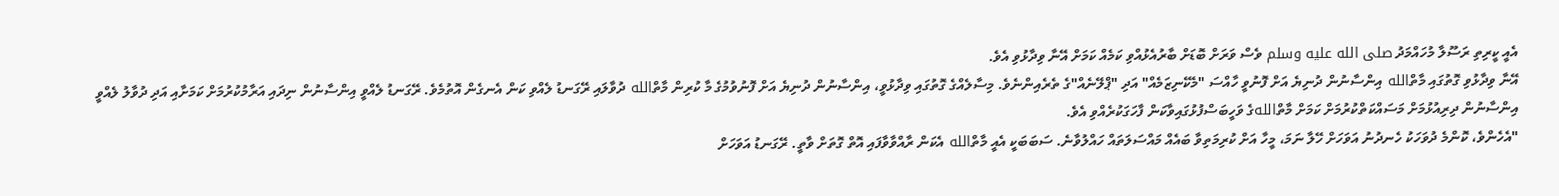އެއީ ކީރިތި ރަސޫލާ މުހައްމަދު صلى الله عليه وسلم ވެސް ވަރަށް ބޮޑަށް ބާރުއެޅުއްވި ކަމެއް ކަމަށް އޭނާ ވިދާޅުވި އެވެ.
އޭނާ ވިދާޅުވި ގޮތުގައި މާތްالله އިންސާނުން ދުނިޔެ އަށް ފޮނުވީ ހާއްސަ "މެކޭނިޒަމެއް" އަދި "ޕްލޭނެއް"ގެ ތެރެއިންނެވެ. މިސާލެއްގެ ގޮތުގައި ވިދާޅުވީ، އިންސާނުން ދުނިޔެ އަށް ފޮނުވުމުގެ މާ ކުރިން މާތްالله ދުވާލައި ރޭގަނޑު ލެއްވި ކަން އެނގެން އޮތުމެވެ. ރޭގަނޑު ލެއްވީ އިންސާނުން ނިދައި އަރާމުކުރުމަށް ކަމަށާއި އަދި ދުވާލު ލެއްވީ އިންސާނުން ދިރިއުޅުމަށް މަސައްކަތްކުރުމަށް ކަމަށް މާތްاللهގެ ވަހީބަސްފުޅުގައިވާކަން ފާހަގަކުރެއްވި އެވެ.
"އެހެންވެ، ކޮންމެ ދުވަހަކު ހެނދުނު އަވަހަށް ހޭލާ ނަމަ، މީހާ އަށް ކުރިމަތިވާ ބައެއް މައްސަލަތައް ހައްލުވާނެ. ސަބަބަކީ އެއީ މާތްالله އެކަން ރާއްވާވާފައި އޮތް ގޮތަށް ވާތީ. ރޭގަނޑު އަވަހަށް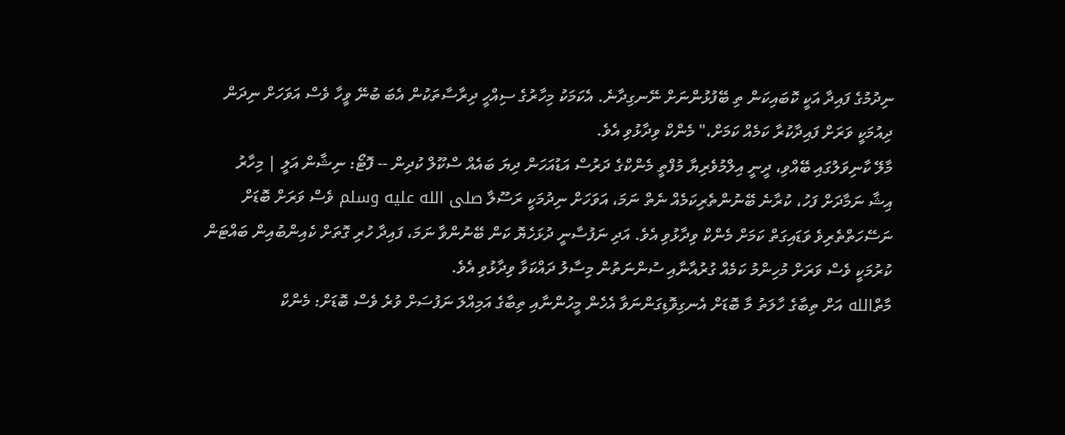ނިދުމުގެ ފައިދާ އަކީ ކޮބައިކަން ތި ބޭފުޅުންނަށް ނޭނގިދާނެ. އެކަމަކު މިހާރުގެ ސިއްހީ ދިރާސާތަކުން އެބަ ބުނޭ ވީހާ ވެސް އަވަހަށް ނިދަން ދިއުމަކީ ވަރަށް ފައިދާކުރާ ކަމެއް ކަމަށް،" މެންކް ވިދާޅުވި އެވެ.
މާލޭ ކާނިވަލުގައި ބޭއްވި، ދީނީ އިލްމުވެރިޔާ މުފްތީ މެންކްގެ ދަރުސް އަޑުއަހަން ދިޔަ ބައެއް ސްކޫލް ކުދިން -- ފޮޓޯ: ނިޝާން އަލީ | މިހާރު
އިޝާ ނަމާދަށް ފަހު، ކުރާނެ ބޭނުންތެރިކަމެއް ނެތް ނަމަ، އަވަހަށް ނިދުމަކީ ރަސޫލާ صلى الله عليه وسلم ވެސް ވަރަށް ބޮޑަށް ނަސޭހަތްތެރިވެ ވަޑައިގަތް ކަމަށް މެންކް ވިދާޅުވި އެވެ. އަދި ނަފުސާނީ ދުޅަހެޔޮ ކަން ބޭނުންވާ ނަމަ، ފައިދާ ހުރި ގޮތަށް ކެއިންބުއިން ބައްޓަން ކުރުމަކީ ވެސް ވަރަށް މުހިންމު ކަމެއް ގުރުއާނާއި ސުންނަތުން މިސާލު ދައްކަވާ ވިދާޅުވި އެވެ.
މާތްالله އަށް ތިބާގެ ހާލަތު މާ ބޮޑަށް އެނގިވޮޑިގަންނަވާ އެހެން މީހުންނާއި ތިބާގެ އަމިއްލަ ނަފުސަށް ވުރެ ވެސް ބޮޑަށް: މެންކް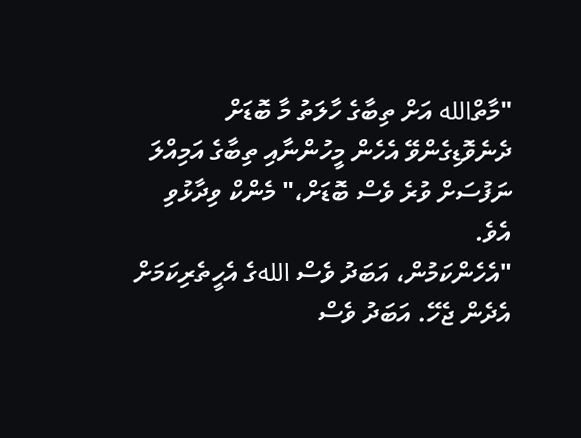"މާތްالله އަށް ތިބާގެ ހާލަތު މާ ބޮޑަށް ދެނެވޮޑިގެންވޭ އެހެން މީހުންނާއި ތިބާގެ އަމިއްލަ ނަފުސަށް ވުރެ ވެސް ބޮޑަށް،" މެންކް ވިދާޅުވި އެވެ.
"އެހެންކަމުން، އަބަދު ވެސް اللهގެ އެހީތެރިކަމަށް އެދެން ޖެހޭ. އަބަދު ވެސް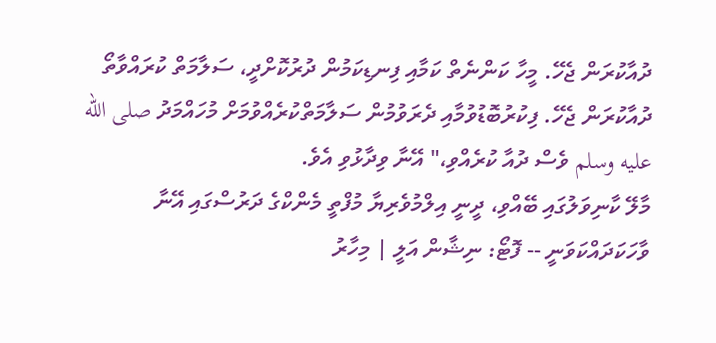ދުއާކުރަން ޖެހޭ. މީހާ ކަންނެތް ކަމާއި ފިނޑިކަމުން ދުރުކޮށްދީ، ސަލާމަތް ކުރައްވާތޯ ދުއާކުރަން ޖެހޭ. ފިކުރުބޮޑުވުމާއި ދެރަވުމުން ސަލާމަތްކުރެއްވުމަށް މުހައްމަދު صلى الله عليه وسلم ވެސް ދުއާ ކުރެއްވި،" އޭނާ ވިދާޅުވި އެވެ.
މާލޭ ކާނިވަލުގައި ބޭއްވި، ދީނީ އިލްމުވެރިޔާ މުފްތީ މެންކްގެ ދަރުސްގައި އޭނާ ވާހަކަދައްކަވަނީ -- ފޮޓޯ: ނިޝާން އަލީ | މިހާރު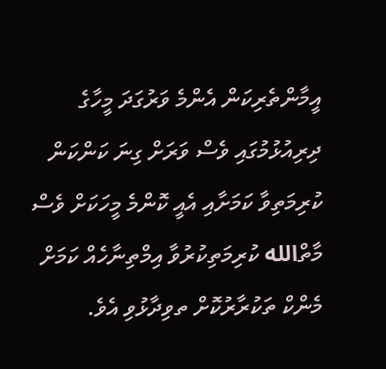އީމާންތެރިކަން އެންމެ ވަރުގަދަ މީހާގެ ދިރިއުޅުމުގައި ވެސް ވަރަށް ގިނަ ކަންކަން ކުރިމަތިވާ ކަމަށާއި އެއީ ކޮންމެ މީހަކަށް ވެސް މާތްالله ކުރިމަތިކުރުވާ އިމްތިނާހެއް ކަމަށް މެންކް ތަކުރާރުކޮށް ތވިދާޅުވި އެވެ.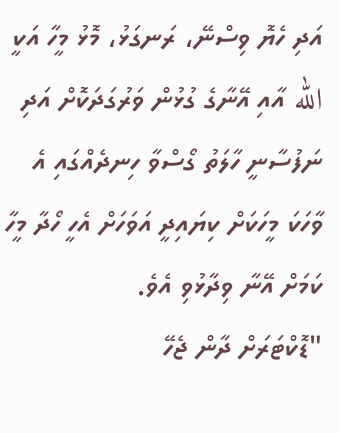އަދި ހެޔޮ ވިސްނޭ، ރަނގަޅު، މޮޅު މީހާ އަކީ الله އާއި އޭނާގެ ގުޅުން ވަރުގަދަކޮށް އަދި ނަފުސާނީ ހާލަތު ގޯސްވާ ހިނދެއްގައި އެ ވާހަކަ މީހަކަށް ކިޔައިދީ އަވަހަށް އެހީ ހޯދާ މީހާ ކަމަށް އޭނާ ވިދާޅުވި އެވެ.
"ޑޮކްޓަރަށް ދާން ޖެހޭ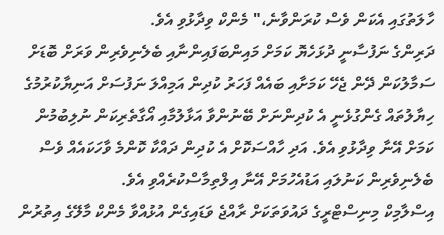ހާލަތުގައި އެކަން ވެސް ކުރަންވާނެ،" މެންކް ވިދާޅުވި އެވެ.
ދަރިންގެ ނަފުސާނީ ދުޅަހެޔޮ ކަމަށް މައިންބަފައިންނާއި ބެލެނިވެރިން ވަރަށް ބޮޑަށް ސަމާލުކަން ދޭން ޖެހޭ ކަމަށާއި ބައެއް ފަހަރު ކުދިން އަމިއްލަ ނަފުސަށް އަނިޔާކުރުމުގެ ހިޔާލުތައް ގެންގުޅެނީ އެ ކުދިންނަށް ބޭނުންވާ އަޅާލުމާއި އޯގާތެރިކަން ނުލިބުމުން ކަމަށް އޭނާ ވިދާޅުވި އެވެ. އަދި ހާއްސަކޮށް އެ ކުދިން ދައްކާ ކޮންމެ ވާހަކައެއް ވެސް ބެލެނިވެރިން ކަނުލައި އަޑުއެހުމަށް އޭނާ އިލްތިމާސްކުރެއްވި އެވެ.
އިސްލާމިކް މިނިސްޓްރީގެ ދައުވަތަކަށް ރާއްޖެ ވަޑައިގެން އުޅުއްވާ މެންކް މާލޭގެ އިތުރުން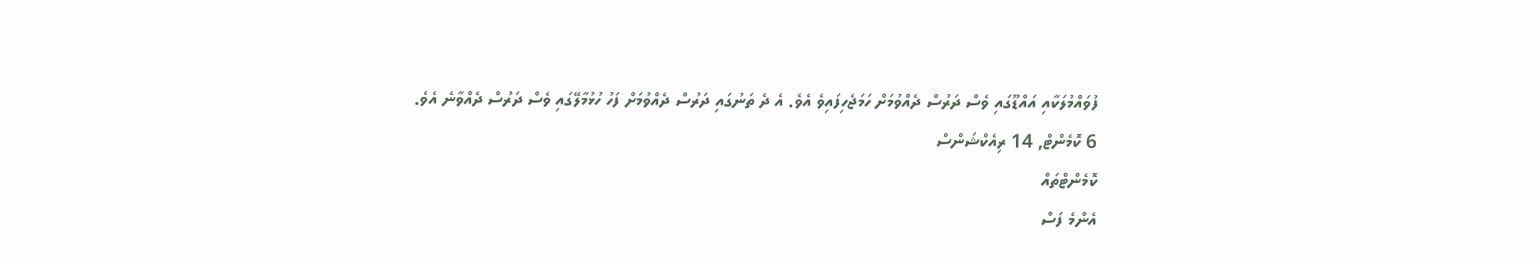ފުވައްމުލަކާއި އައްޑޫގައި ވެސް ދަރުސް ދެއްވުމަށް ހަމަޖެހިފައިވެ އެވެ. އެ ދެ ތަނުގައި ދަރުސް ދެއްވުމަށް ފަހު ހުޅުމާލޭގައި ވެސް ދަރުސް ދެއްވާނެ އެވެ.
6 ކޮމެންޓް, 14 ރިއެކްޝަންސް
ކޮމެންޓްތައް
އެންމެ ފަސް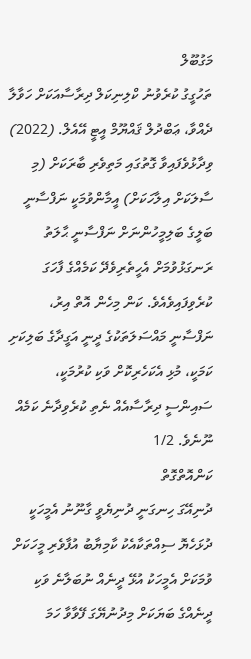މަގުބޫލް
ތަހުގީގު ކުރެވުނު ކްލިނިކަލް ދިރާސާއަކަށް ހަވާލާ ދެއްވާ، ޢަބްދުލް ޤައްޔޫމް އީޓީ އޭއެލް. (2022) ވިދާޅުވެފައިވާ ގޮތުގައި މަތިވެރި ބާރަކަށް (މި ސާލަކަށް އިލާހަކަށް) އީމާންވުމަކީ ނަފްސާނީ ބަލީގެ ބަލިމީހުންނަށް ނަފްސާނީ ޙާލަތު ރަނގަޅުވުމަށް އެހީތެރިވެދޭ ކަމެއްގެ ފާހަގަ ކުރެވިފައިވެއެވެ. ކަން މިހެން އޮތް އިރު، ނަފްސާނީ މައްސަލަތަކުގެ ދީނީ އަގީދާގެ ބަލިކަށި ކަމަކީ، މުޅި އެކަހެރިކޮށް ވަކި ކުރުމަކީ، ސައިންސީ ދިރާސާއެއް ނެތި ކުރެވިދާނެ ކަމެއް ނޫނެވެ. 1/2
ކަންއޮތްގޮތް
ދުނިއޭގަ ހިނގަނީ ދުނިޔެވީ ގާނޫނު އެމީހަކީ ދުޅަހެޔޮ ސިއްތަކާއެކު ކާމިޔާބު އުފާވެރި މީހަކަށް ވުމަކަށް އެމީހަކު އުޅޭ ދީނެއް ނުބަލާނެ ވަކި ދީނެއްގެ ބަޔަކަށް މިދުނުޔޭގަ ފޭވާވާ ހަމަ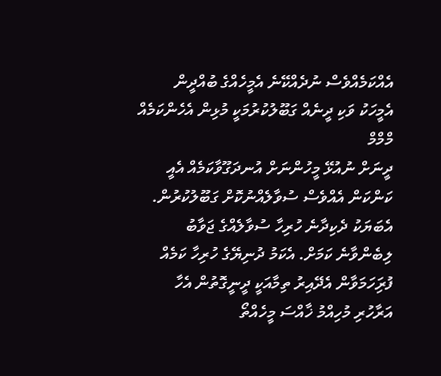އެއްކަމެއްވެސް ނުދެއްކޭނެ އެމީހެއްގެ ބުއްދީން އެމީހަކު ވަކި ދީނެއް ގަބޫލުކުރުމަކީ މުޅިން އެހެންކަމެއް
މްމްމް
ދީނަށް ނުއުޅޭ މީހުންނަށް އުނދަގޫވާކަމެއް އެއީ ކަންކަން އެއްވެސް ސުވާލެއްނުކޮށް ގަބޫލުކުރުން. އެބަޔަކު ދެކިދާނެ ހުރިހާ ސުވާލެއްގެ ޖަވާބު ލިބެންވާނެ ކަމަށް. އެކަމު ދުނިޔޭގެ ހުރިހާ ކަމެއް ފުރިަހަމަވާން އެދޭއިރު ތިމާއަކީ ދީނީގޮތުން އެހާ އަރާހުރި މުހިއްމު ޚާއްސަ މީހެއްތޯ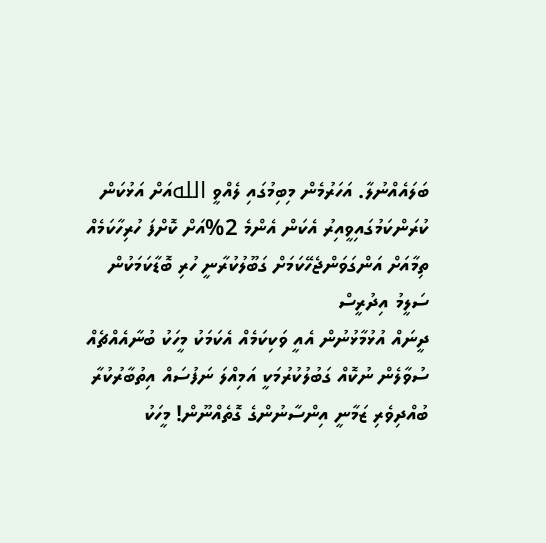ބަލައެއްނުލާ. އަހަރުމެން މިބިމުގައި ލެއްވީ اللهއަށް އަޅުކަން ކުރަންކަމުގައިވީއިރު އެކަން އެންމެ 2%އަށް ކޮށްފަ ހުރިހާކަމެއް ތިމާއަށް އަންގަވަންޖެހޭކަމަށް ގަބޫލުކުރާނީ ހުރި ބޮޑާކަމަކުން
ސަލީމު އިދުރީސް
ދީނައް އުޅުމާޅުނުން އެއީ ވަކިކަމެއް އެކަމަކު މީހަކު ބުނާއެއްޗެއް ސުވާލެން ނުކޮއް ގަބުލުކުރުމަކީ އަމިއްލަ ނަފުސައް އިތުބާރުކުރާ ބުއްދިވެރި ޒަމާނީ އިންސާނުންގެ ގޮތެއްނޫން! މީހަކު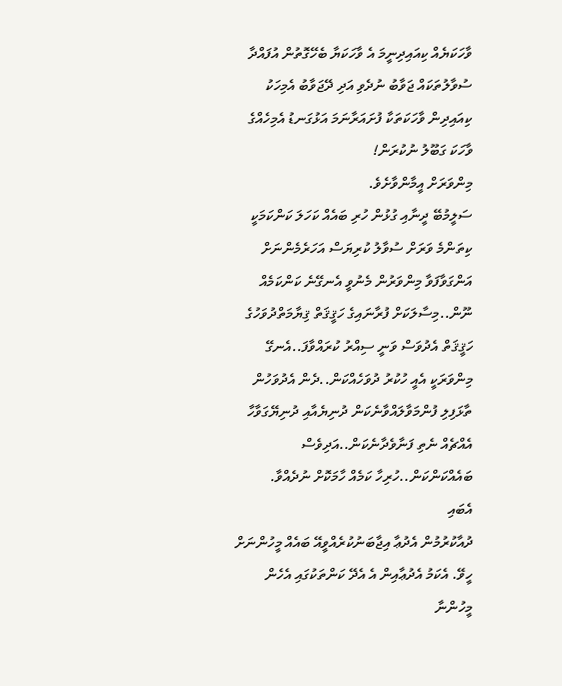ވާހަކަޔެއް ކިއައިދިނީމަ އެ ވާހަކަޔާ ބެހޭގޮތުން އުފައްދާ ސުވާލުތަކައް ޖަވާބު ނުދެވި އަދި ދޭޖަވާބު އެމިހަކު ކިއައިދިން ވާހަކަތަކާ ފުށައަރާނަމަ އަޅުގަނޑު އެމިހެއްގެ ވާހަކަ ގަބޫލު ނުކުރަން!
މިންވަރަށް އީމާންވާށެވެ.
ސަލީމުބޭ ދީނާއި ގުޅުން ހުރި ބައެއް ކަހަލަ ކަންކަމަކީ ކިތަންމެ ވަރަށް ސުވާލު ކުރިޔަސް އަހަރެމެންނަށް އަންގަވާފަވާ މިންވަރުން މެނުވީ އެނގޭނެ ކަންކަމެއް ނޫން..މިސާލަކަށް ފުރާނައިގެ ހަޤީޤަތް ޤިޔާމަތްދުވަހުގެ ހަޤީޤަތް އެދުވަސް ވަނީ ސިއްރު ކުރައްވާފަ..އެނގޭ މިންވަރަކީ އެއީ ހުކުރު ދުވަހެއްކަން..ދެން އެދުވަހުން ތާޅަފިލި ފުންމަވާލައްވާނެކަން ދުނިޔެއާއި ދުނިޔޭގަވާހާ އެއްޗެއް ނެތި ފަނާވެދާނެކަން..އަދިވެސް ބައެއްކަންކަން..ހުރިހާ ކަމެއް ހާމަކޮށް ނުދެއްވާ.
އެބައި
ދުއާކުރުމުން އެދުޢާ އިޖާބަނުކުރެއްވީއޭ ބައެއް މީހުންނަށް ހީވޭ. އެކަމު އެދުޢާއިން އެ އެދޭ ކަންތަކުގައި އެހެން މީހުންނާ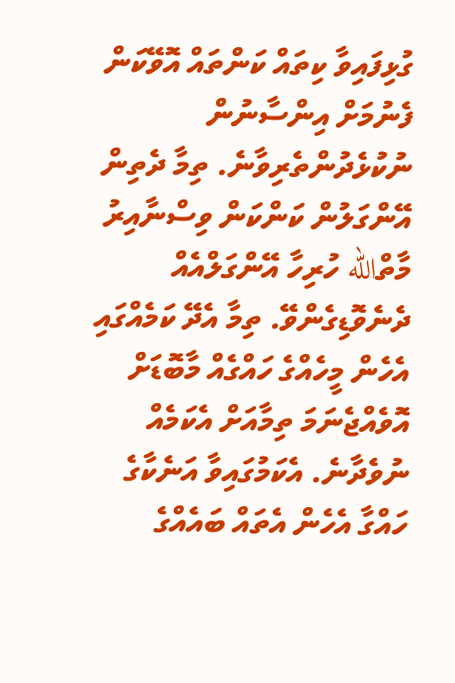ގުޅިފައިވާ ކިތައް ކަންތައް އޮވޭކަން ފެނުމަށް އިންސާނުން ނުކުޅެދުންތެރިވާނެ. ތިމާ ދެތިން އޭންގަލުން ކަންކަން ވިސްނާއިރު މާތްالله ހުރިހާ އޭންގަލްއެއް ދެނެވޮޑިގެންވޭ. ތިމާ އެދޭ ކަމެއްގައި އެހެން މީހެއްގެ ހައްގެއް މާބޮޑަށް އޮވެއްޖެނަމަ ތިމާއަށް އެކަމެއް ނުވެދާނެ. އެކަމުގައިވާ އަނެކާގެ ހައްގާ އެހެން އެތައް ބައެއްގެ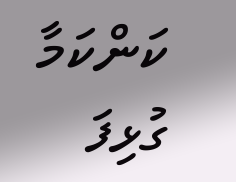ކަންކަމާ ގުޅިފަ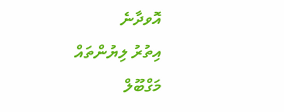އޮވދާނެ
އިތުރު ލިޔުންތައް
މަގްބޫލް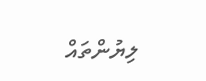ލިޔުންތައް